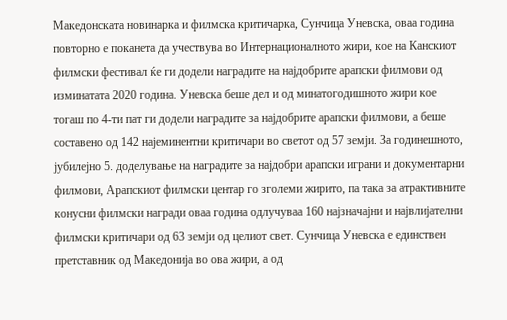Македонската новинарка и филмска критичарка, Сунчица Уневска, оваа година повторно е поканета да учествува во Интернационалното жири, кое на Канскиот филмски фестивал ќе ги додели наградите на најдобрите арапски филмови од изминатата 2020 година. Уневска беше дел и од минатогодишното жири кое тогаш по 4-ти пат ги додели наградите за најдобрите арапски филмови, а беше составено од 142 најеминентни критичари во светот од 57 земји. За годинешното, јубилејно 5. доделување на наградите за најдобри арапски играни и документарни филмови, Арапскиот филмски центар го зголеми жирито, па така за атрактивните конусни филмски награди оваа година одлучуваа 160 најзначајни и највлијателни филмски критичари од 63 земји од целиот свет. Сунчица Уневска е единствен претставник од Македонија во ова жири, а од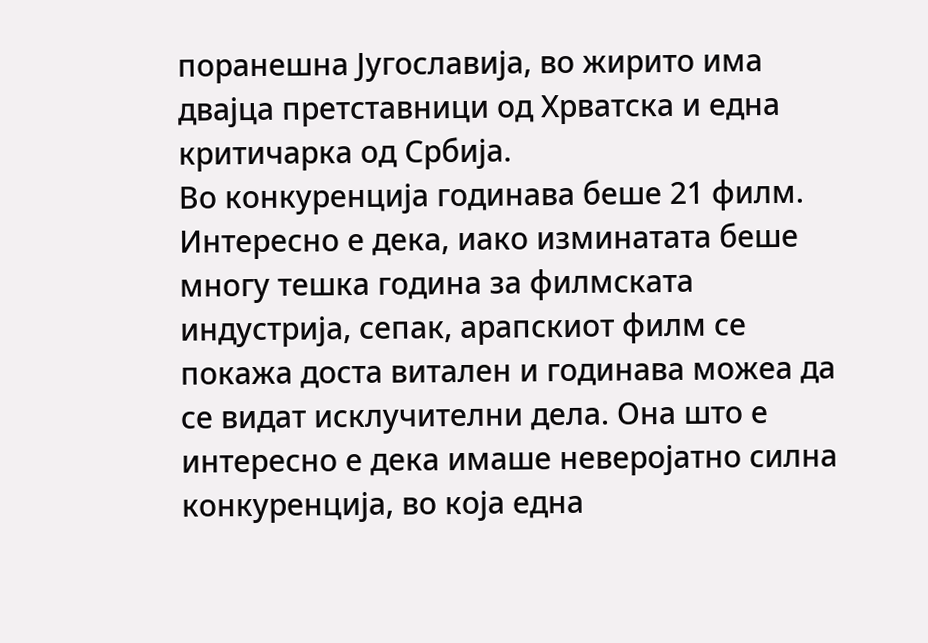поранешна Југославија, во жирито има двајца претставници од Хрватска и една критичарка од Србија.
Во конкуренција годинава беше 21 филм. Интересно е дека, иако изминатата беше многу тешка година за филмската индустрија, сепак, арапскиот филм се покажа доста витален и годинава можеа да се видат исклучителни дела. Она што е интересно е дека имаше неверојатно силна конкуренција, во која една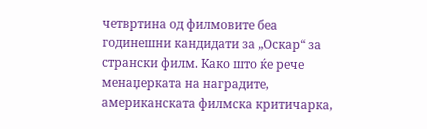четвртина од филмовите беа годинешни кандидати за „Оскар“ за странски филм. Како што ќе рече менаџерката на наградите, американската филмска критичарка,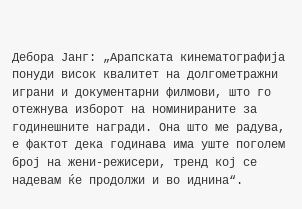Дебора Јанг: „Арапската кинематографија понуди висок квалитет на долгометражни играни и документарни филмови, што го отежнува изборот на номинираните за годинешните награди. Она што ме радува, е фактот дека годинава има уште поголем број на жени-режисери, тренд кој се надевам ќе продолжи и во иднина“.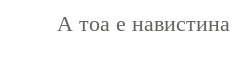А тоа е навистина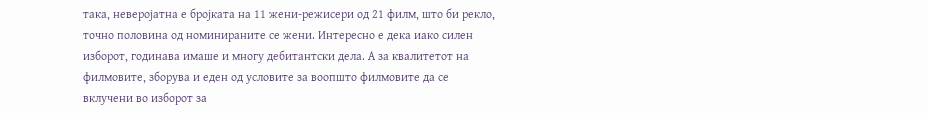така, неверојатна е бројката на 11 жени-режисери од 21 филм, што би рекло, точно половина од номинираните се жени. Интересно е дека иако силен изборот, годинава имаше и многу дебитантски дела. А за квалитетот на филмовите, зборува и еден од условите за воопшто филмовите да се вклучени во изборот за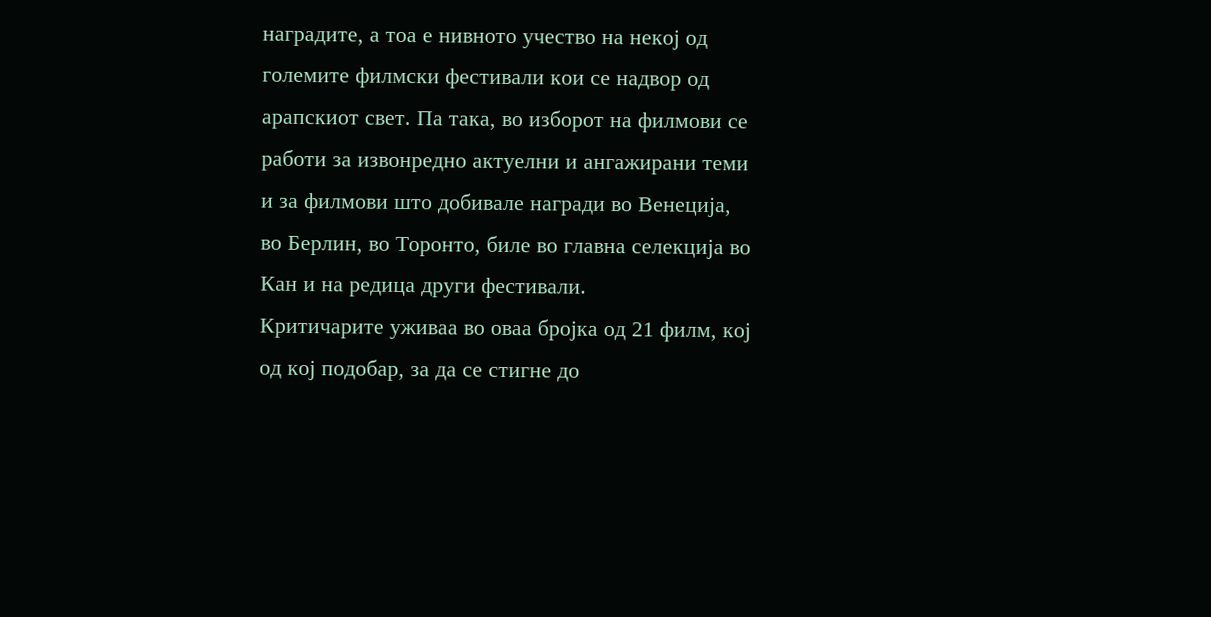наградите, а тоа е нивното учество на некој од големите филмски фестивали кои се надвор од арапскиот свет. Па така, во изборот на филмови се работи за извонредно актуелни и ангажирани теми и за филмови што добивале награди во Венеција, во Берлин, во Торонто, биле во главна селекција во Кан и на редица други фестивали.
Критичарите уживаа во оваа бројка од 21 филм, кој од кој подобар, за да се стигне до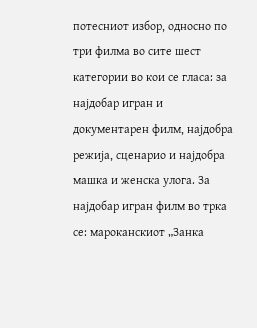потесниот избор, односно по три филма во сите шест категории во кои се гласа: за најдобар игран и документарен филм, најдобра режија, сценарио и најдобра машка и женска улога. За најдобар игран филм во трка се: мароканскиот „Занка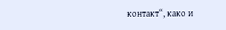контакт“, како и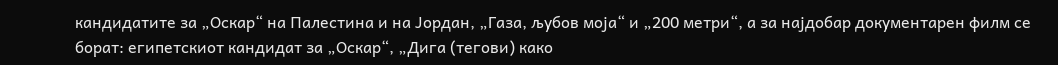кандидатите за „Оскар“ на Палестина и на Јордан, „Газа, љубов моја“ и „200 метри“, а за најдобар документарен филм се борат: египетскиот кандидат за „Оскар“, „Дига (тегови) како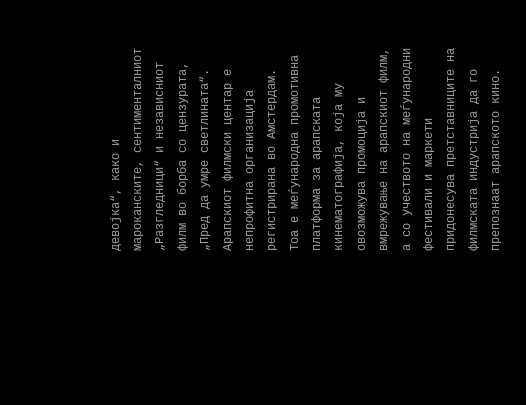девојка“, како и мароканските, сентименталниот „Разгледници“ и независниот филм во борба со цензурата, „Пред да умре светлината“.
Арапскиот филмски центар е непрофитна организација регистрирана во Амстердам. Тоа е меѓународна промотивна платформа за арапската кинематографија, која му овозможува промоција и вмрежување на арапскиот филм, а со учеството на меѓународни фестивали и маркети придонесува претставниците на филмската индустрија да го препознаат арапското кино.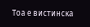Тоа е вистинска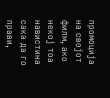промоција на својот филм, ако некој тоа навистина сака да го прави,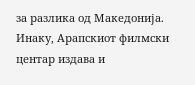за разлика од Македонија. Инаку, Арапскиот филмски центар издава и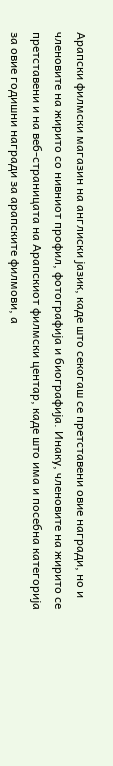Арапски филмски магазин на англиски јазик, каде што секогаш се претставени овие награди, но и членовите на жирито со нивниот профил, фотографија и биографија. Инаку, членовите на жирито се претставени и на веб-страницата на Арапскиот филмски центар, каде што има и посебна категорија за овие годишни награди за арапските филмови, а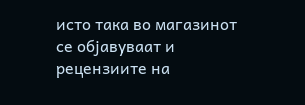исто така во магазинот се објавуваат и рецензиите на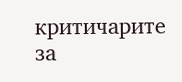критичарите за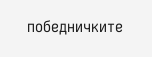победничките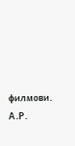филмови. А.Р.